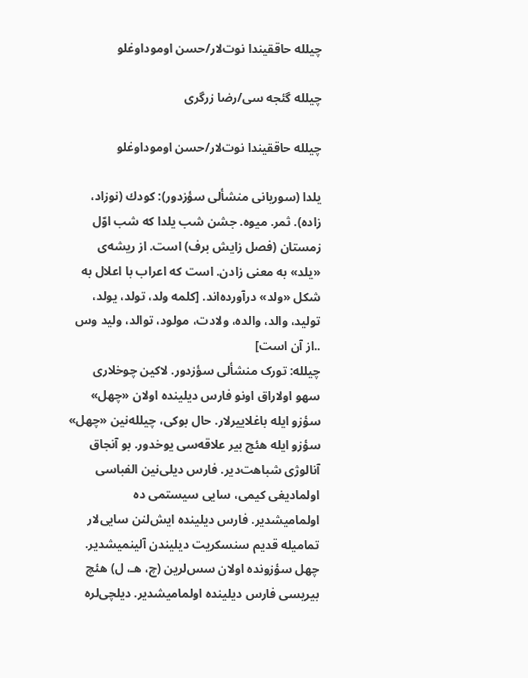چیلله حاققیندا نوت‌لار/حسن اوموداوغلو

چیلله گئجه سی/رضا زرگری

چیلله حاققیندا نوت‌لار/حسن اوموداوغلو

یلدا (سوریانی منشألی سؤزدور): كودك (نوزاد، زاده). ثمر. ميوه. جشن شب يلدا كه شب اوّل زمستان (فصل زايش برف) است. از ریشه‌ی «یلد» به معنی زادن. است که اعراب با اعلال به شکل «ولد» درآورده‌اند. [كلمه ولد، تولد، يولد، توليد، والد، والده، ولادت، مولود، توالد، وليد وس ..از آن است]
چیلله: تورک منشألی سؤزدور. لاکین چوخلاری سهو اولاراق اونو فارس دیلینده اولان «چهل» سؤزو ایله باغلاییرلار. حال بوکی، چیلله‌نین «چهل» سؤزو ایله هئچ بیر علاقه‌سی یوخدور. بو آنجاق آنالوژی شباهت‌دیر. فارس دیلی‌نین الفباسی اولمادیغی کیمی، سایی سیستمی‌ ده اولمامیشدیر. فارس دیلینده ایش‌لنن سایی‌لار تمامیله قدیم سنسکریت دیلیندن آلینمیشدیر. چهل سؤزونده اولان سس‌لرین (چ، هـ، ل) هئچ بیریسی فارس دیلینده اولمامیشدیر. دیلچی‌لره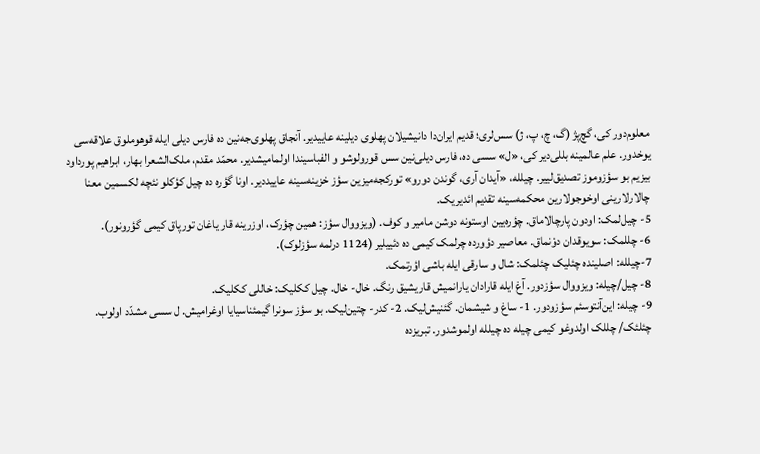معلوم‌دور کی، گچ‌پژ (گ، چ، پ، ‌ژ) سس‌لری؛ قدیم ایران‌دا دانیشیلان پهلوی دیلینه عاییدیر. آنجاق پهلوی‌جه‌نین ده فارس دیلی ایله قوهوملوق علاقه‌سی یوخدور. علم عالمینه بللی‌دیر کی، «ل» سسی ده، فارس دیلی‌نین سس‌ قورولوشو و الفباسیندا اولمامیشدیر. محمّد مقدم، ملک‌الشعرا بهار، ابراهیم پورداود بیزیم بو سؤزوموز تصدیق‌لییر. چیلله، «آیدان آری،‌ گوندن دورو» تورکجه‌میزین سؤز خزینه‌سینه عاییددیر. اونا گؤره ده چیل کؤکلو نئچه لکسمین معنا چالارلارینی اوخوجولارین محکمه‌سینه تقدیم ائدیریک.
5- چیل‌لمک: اودون پارچالاماق. چؤره‌یین اوستونه دوشن مامیر و کوف. (ویزووال سؤز: همین چؤرک، اوزرینه قار یاغان تورپاق کیمی گؤرونور).
6- چللمک: سویوقدان دوْنماق. معاصیر دؤورده چرلمک کیمی ده دئییلیر (1124 درلمه سؤزلوک).
7-چیلله: اصلینده چئلیک چئلمک: شال و سارقی ایله باشی اؤرتمک.
8- چیل/چیله: ویزووال سؤزدور. آغ ایله قارادان یارانمیش قاریشیق رنگ. خال- خال. چیل ککلیک: خاللی ککلیک.
9- چیله: این‌آنتوسئم سؤزودور. 1- ساغ و شیشمان. گئنیش‌لیک. 2- کدر- چتین‌لیک. بو سؤز سونرا گیمئناسیایا اوغرامیش. ل سسی مشدّد اولوب. چئلئک/ چللک اولدوغو کیمی چیله ده چیلله اولموشدور. تبریزده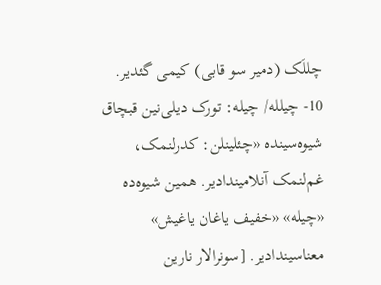چللَک (دمیر سو قابی) کیمی گئدیر.
10- چیلله/ چیله: تورک دیلی‌نین قبچاق شیوه‌سینده «چئلینلن: کدرلنمک، غم‌لنمک آنلامیندادیر. همین شیوه‌ده «چیله» «خفیف یاغان یاغیش» معناسیندادیر. [سونرالار نارین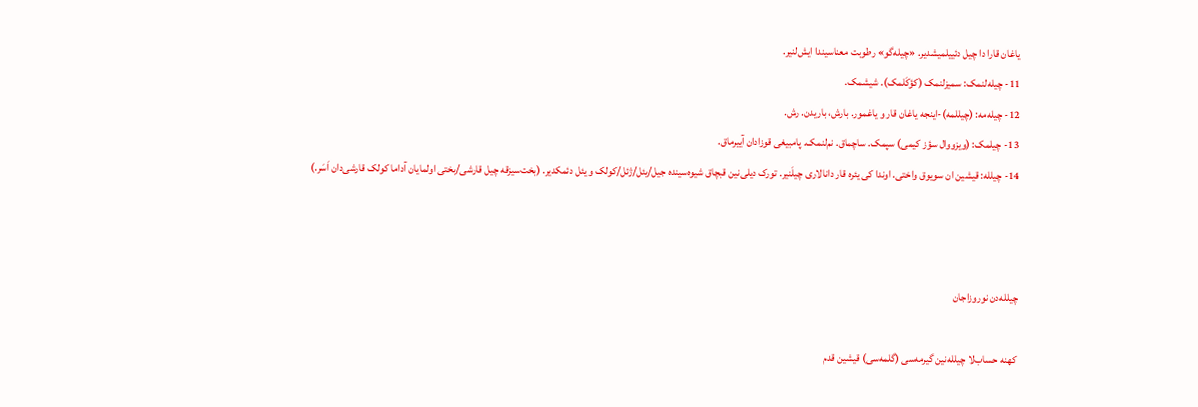یاغان قارا دا چیل دئییلمیشدیر. «چیله‌گو» رطوبت معناسیندا ایش‌لنیر.
11- چیله‌لنمک: سمیزلنمک (کؤکَلمک). شیشمک.
12- چیله‌مه: (چیللمه)-اینجه یاغان قار و یاغمور. بارش، ‌باریدن. رش.
13- چیلمک: (ویزووال سؤز کیمی) سپمک. ساچماق. نم‌لنمک. پامبیغی قوزادان آییرماق.
14- چیلله: قیشین ان سویوق واختی. اوندا کی یئره قار دانالاری چیلَنیر. تورک دیلی‌نین قبچاق شیوه‌سینده جیل/یئل/ژئل/کولک و یئل دئمکدیر. (بخت‌سیزقه چیل قارشی/بختی اولمایان آداما کولک قارشی‌دان اَسَر.)



چیلله‌دن نوروزاجان

کهنه حساب‌لا چیلله‌نین گیرمه‌سی (گلمه‌سی) قیشین قدم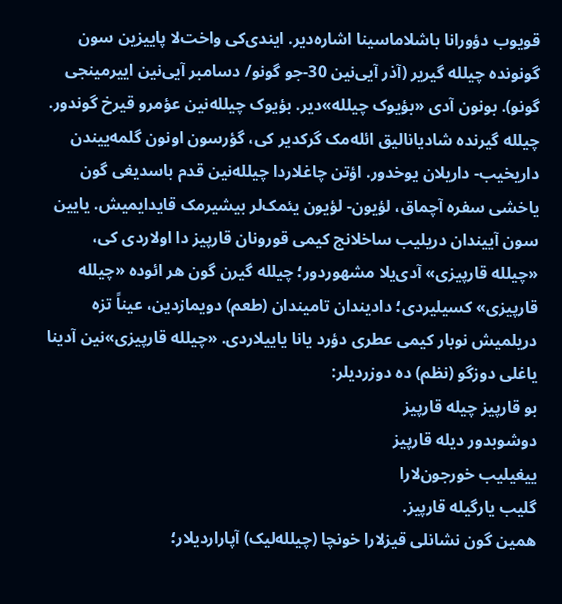قویوب دؤورانا باشلاماسینا اشاره‌دیر. ایندی‌کی واخت‌لا پاییزین سون گونونده چیلله گیریر (آذر آیی‌نین 30-جو گونو/ دسامبر آیی‌نین اییرمینجی گونو). بونون آدی «بؤیوک چیلله‌»دیر. بؤیوک چیلله‌نین عؤمرو قیرخ گوندور. چیلله گیرنده شادیانالیق ائله‌مک گرکدیر کی، گؤرسون اونون گلمه‌ییندن داریخیب- داریلان یوخدور. اؤتن چاغلاردا چیلله‌نین قدم باسدیغی گون یاخشی سفره آچماق، لؤیون- لؤيون یئمک‌لر بیشیرمک قایدایمیش. یایین سون آییندان دریلیب ساخلانج کیمی قورونان قارپیز دا اولاردی کی، «چیلله قارپیزی» آدی‌یلا مشهوردور؛ چیلله گیرن گون هر ائوده «چیلله قارپیزی» کسیلیردی؛ دادیندان تامیندان (طعم) دویمازدین، عیناً تزه دریلمیش نوبار کیمی عطری دؤرد یانا یاییلاردی. «چیلله قارپیزی»نین آدینا یاغلی دوزگو (نظم) ده دوزردیلر:
بو قارپیز چیله قارپیز
دوشوبدور دیله قارپیز
ییغیلیب خورجون‌لارا
گلیب یارگیله قارپیز.
همین گون نشانلی قیزلارا خونچا (چیلله‌لیک) آپاراردیلار؛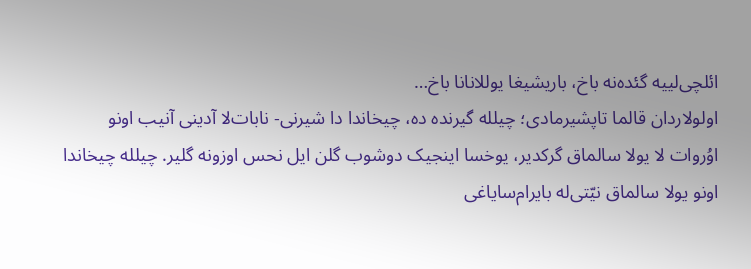ائلچی‌لییه گئده‌نه باخ، باریشیغا یوللانانا باخ…
اولولاردان قالما تاپشیرمادی؛ چیلله گیرنده ده، چیخاندا دا شیرنی- نابات‌لا آدینی آنیب اونو اوُروات‌ لا یولا سالماق گرکدیر، یوخسا اینجیک دوشوب گلن ایل نحس اوزونه گلیر. چیلله چیخاندا اونو یولا سالماق نیّتی‌له بایرام‌سایاغی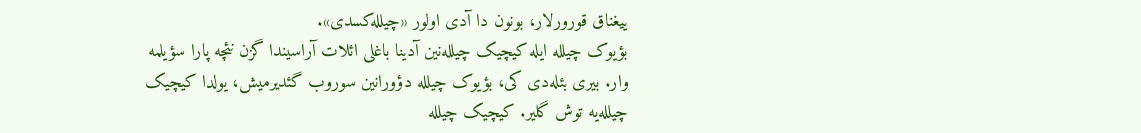ییغناق قورورلار، بونون دا آدی اولور «چیلله‌کسدی».
بؤیوک چیلله ایله کیچیک چیلله‌نین آدینا باغلی ائلات آراسیندا گزن نئچه پارا سؤیلمه وار. بیری بئله‌دی کی، بؤیوک چیلله دؤورانین سوروب گئدیرمیش، یولدا کیچیک چیلله‌یه توش گلیر. کیچیک چیلله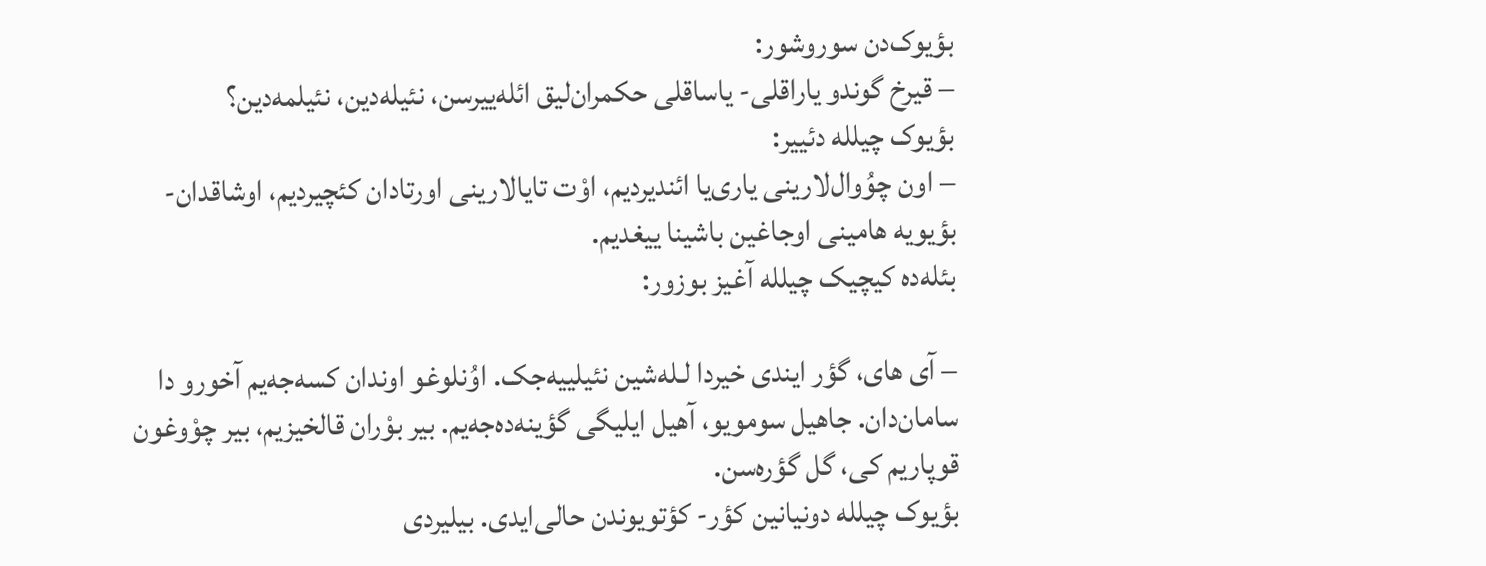بؤیوک‌دن سوروشور:
– قیرخ گوندو یاراقلی- یاساقلی حکمران‌لیق ائله‌ییرسن، نئیله‌دین، نئیلمه‌دین؟
بؤیوک چیلله دئییر:
– اون چوُوال‌لارینی یاری‌یا ائندیردیم، اوْت تایالارینی اورتادان کئچیردیم، اوشاقدان- بؤیویه هامینی اوجاغین باشینا ییغدیم.
بئله‌ده کیچیک چیلله آغیز بوزور:

– آی های، گؤر ایندی خیردا لـله‌شین نئیلییه‌جک. اوُنلوغو اوندان کسه‌جه‌یم آخورو دا سامان‌دان. جاهیل سومویو، آهیل ایلیگی گؤینه‌ده‌جه‌یم. بیر بوْران قالخیزیم، بیر چوْوغون قوپاریم کی، گل گؤره‌سن.
بؤیوک چیلله‌ دونیانین کؤر- کؤتویوندن حالی‌ایدی. بیلیردی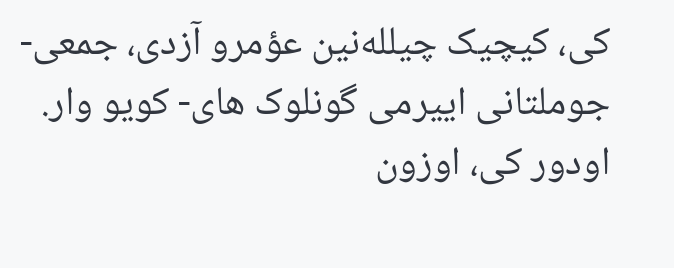کی، کیچیک چیلله‌نین عؤمرو آزدی، جمعی- جوملتانی اییرمی گونلوک های- کویو وار. اودور کی، اوزون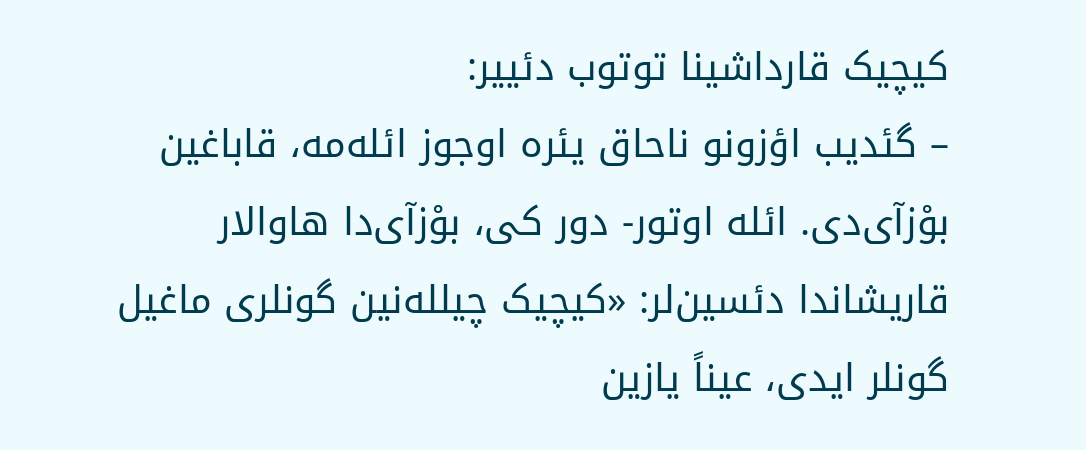کیچیک قارداشینا توتوب دئییر:
– گئدیب اؤزونو ناحاق یئره اوجوز ائله‌مه، قاباغین بوْزآی‌دی. ائله اوتور- دور کی، بوْزآی‌دا هاوالار قاریشاندا دئسین‌لر: «کیچیک چیلله‌نین گونلری ماغیل گونلر ا‌یدی، عیناً یازین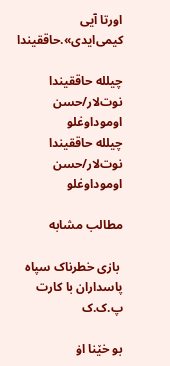اورتا آیی کیمی‌ایدی».حاققیندا

چیلله حاققیندا نوت‌لار/حسن اوموداوغلو
چیلله حاققیندا نوت‌لار/حسن اوموداوغلو

مطالب مشابه

 بازی خطرناک سپاه پاسداران با کارت پ.ک.ک

بو خێنا اۏ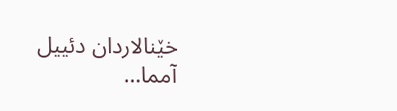خێنالاردان دئییل آمما…